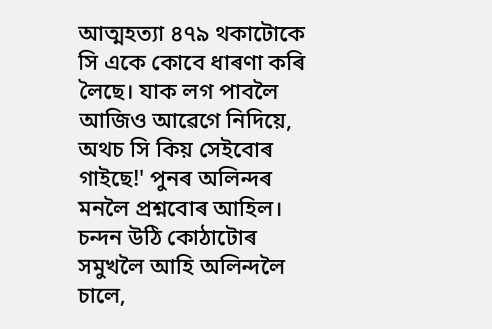আত্মহত্যা ৪৭৯ থকাটোকে সি একে কোবে ধাৰণা কৰি লৈছে। যাক লগ পাবলৈ আজিও আৱেগে নিদিয়ে, অথচ সি কিয় সেইবোৰ গাইছে!' পুনৰ অলিন্দৰ মনলৈ প্ৰশ্নবোৰ আহিল। চন্দন উঠি কোঠাটোৰ সমুখলৈ আহি অলিন্দলৈ চালে,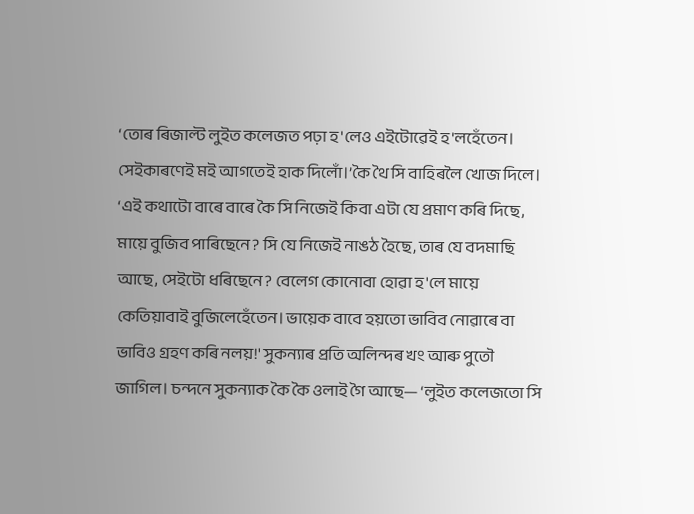‘তোৰ ৰিজাল্ট লুইত কলেজত পঢ়া হ'লেও এইটোৱেই হ'লহেঁতেন। সেইকাৰণেই মই আগতেই হাক দিলোঁ।’কৈ থৈ সি বাহিৰলৈ খোজ দিলে। ‘এই কথাটো বাৰে বাৰে কৈ সি নিজেই কিবা এটা যে প্ৰমাণ কৰি দিছে, মায়ে বুজিব পাৰিছেনে? সি যে নিজেই নাঙঠ হৈছে, তাৰ যে বদমাছি আছে, সেইটো ধৰিছেনে? বেলেগ কোনোবা হোৱা হ'লে মায়ে কেতিয়াবাই বুজিলেহেঁতেন। ভায়েক বাবে হয়তো ভাবিব নোৱাৰে বা ভাবিও গ্ৰহণ কৰি নলয়!' সুকন্যাৰ প্ৰতি অলিন্দৰ খং আৰু পুতৌ জাগিল। চন্দনে সুকন্যাক কৈ কৈ ওলাই গৈ আছে— ‘লুইত কলেজতো সি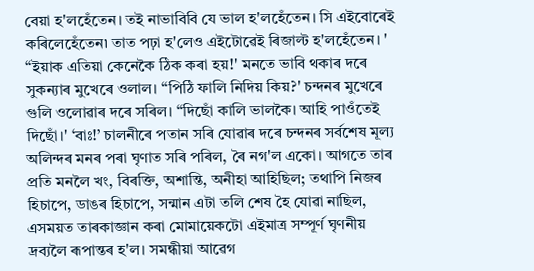বেয়া হ'লহেঁতেন। তই নাভাবিবি যে ভাল হ'লহেঁতেন। সি এইবোৰেই কৰিলেহেঁতেন৷ তাত পঢ়া হ'লেও এইটোৱেই ৰিজাল্ট হ'লহেঁতেন। ' “ইয়াক এতিয়া কেনেকৈ ঠিক কৰা হয়!' মনতে ভাবি থকাৰ দৰে সুকন্যাৰ মুখেৰে ওলাল। “পিঠি ফালি নিদিয় কিয়?' চন্দনৰ মুখেৰে গুলি ওলোৱাৰ দৰে সৰিল। “দিছোঁ কালি ভালকৈ। আহি পাওঁতেই দিছোঁ।' ‘বাঃ!’ চালনীৰে পতান সৰি যোৱাৰ দৰে চন্দনৰ সৰ্বশেষ মূল্য অলিন্দৰ মনৰ পৰা ঘৃণাত সৰি পৰিল, ৰৈ নগ'ল একো। আগতে তাৰ প্ৰতি মনলৈ খং, বিৰক্তি, অশান্তি, অনীহা আহিছিল; তথাপি নিজৰ হিচাপে, ডাঙৰ হিচাপে, সন্মান এটা তলি শেষ হৈ যোৱা নাছিল, এসময়ত তাৰকাজ্ঞান কৰা মোমায়েকটো এইমাত্ৰ সম্পূৰ্ণ ঘৃণনীয় দ্ৰব্যলৈ ৰূপান্তৰ হ'ল। সমন্ধীয়া আৱেগ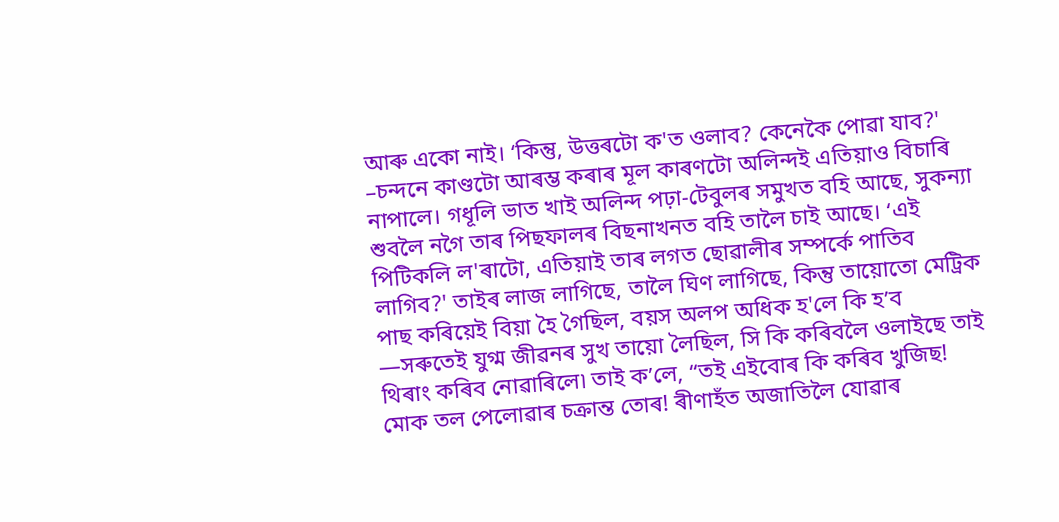আৰু একো নাই। ‘কিন্তু, উত্তৰটো ক'ত ওলাব? কেনেকৈ পোৱা যাব?' –চন্দনে কাণ্ডটো আৰম্ভ কৰাৰ মূল কাৰণটো অলিন্দই এতিয়াও বিচাৰি নাপালে। গধূলি ভাত খাই অলিন্দ পঢ়া-টেবুলৰ সমুখত বহি আছে, সুকন্যা শুবলৈ নগৈ তাৰ পিছফালৰ বিছনাখনত বহি তালৈ চাই আছে। ‘এই পিটিকলি ল'ৰাটো, এতিয়াই তাৰ লগত ছোৱালীৰ সম্পৰ্কে পাতিব লাগিব?' তাইৰ লাজ লাগিছে, তালৈ ঘিণ লাগিছে, কিন্তু তায়োতো মেট্ৰিক পাছ কৰিয়েই বিয়া হৈ গৈছিল, বয়স অলপ অধিক হ'লে কি হ’ব —সৰুতেই যুগ্ম জীৱনৰ সুখ তায়ো লৈছিল, সি কি কৰিবলৈ ওলাইছে তাই থিৰাং কৰিব নোৱাৰিলে৷ তাই ক’লে, “তই এইবোৰ কি কৰিব খুজিছ! মোক তল পেলোৱাৰ চক্ৰান্ত তোৰ! ৰীণাহঁত অজাতিলৈ যোৱাৰ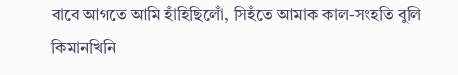বাবে আগতে আমি হাঁহিছিলোঁ, সিহঁতে আমাক কাল-সংহতি বুলি কিমানখিনি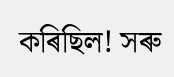কৰিছিল! সৰু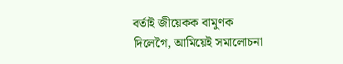বৰ্তাই জীয়েকক বামুণক দিলেগৈ, আমিয়েই সমালোচনা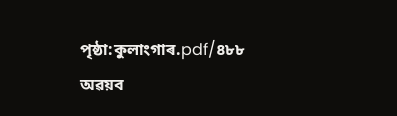পৃষ্ঠা:কুলাংগাৰ.pdf/৪৮৮
অৱয়ব